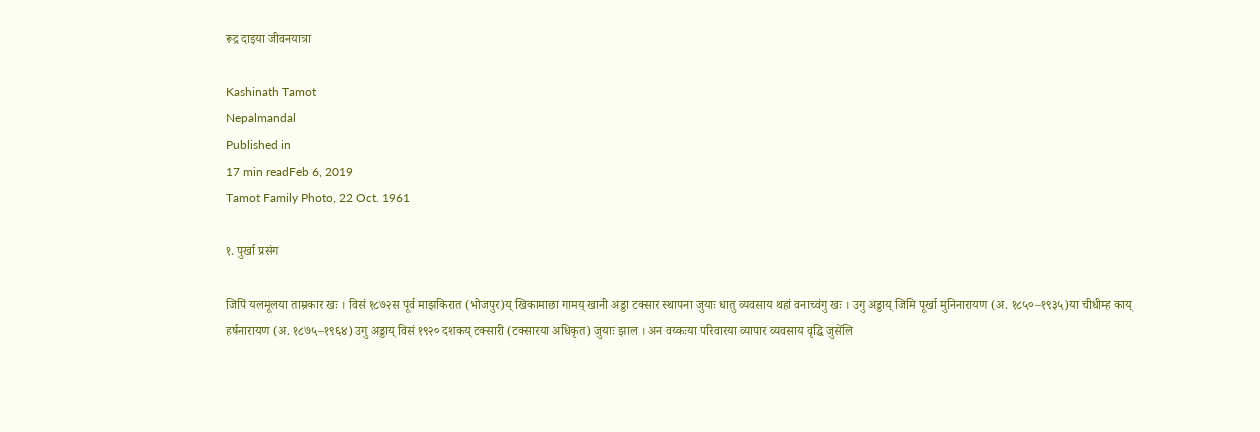रूद्र दाइया जीवनयात्रा

Kashinath Tamot
Nepalmandal
Published in
17 min readFeb 6, 2019
Tamot Family Photo, 22 Oct. 1961

१. पुर्खा प्रसंग

जिपिं यलमूलया ताम्रकार खः । विसं १८७२स पूर्व माझकिरात (भोजपुर)य् खिकामाछा गामय् खानी अड्डा टक्सार स्थापना जुयाः धातु व्यवसाय थहां वनाच्वंगु खः । उगु अड्डाय् जिमि पूर्खा मुनिनारायण (अ. १८५०–१९३५)या चीधीम्ह काय् हर्षनारायण (अ. १८७५–१९६४) उगु अड्डाय् विसं १९२० दशकय् टक्सारी (टक्सारया अधिकृत) जुयाः झाल । अन वय्कःया परिवारया व्यापार व्यवसाय वृद्धि जुसेंलि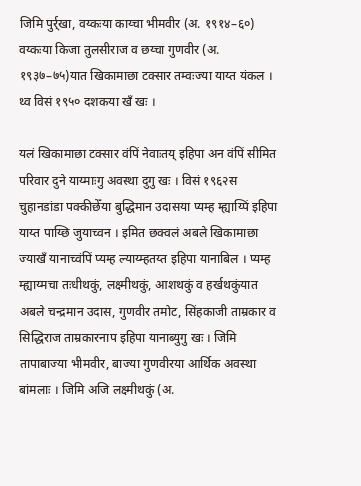जिमि पुर्र्खा, वय्कःया काय्चा भीमवीर (अ. १९१४–६०) वय्कःया किजा तुलसीराज व छय्चा गुणवीर (अ. १९३७–७५)यात खिकामाछा टक्सार तम्वःज्या याय्त यंकल । थ्व विसं १९५० दशकया खँ खः ।

यलं खिकामाछा टक्सार वंपिं नेवाःतय् इहिपा अन वंपिं सीमित परिवार दुने याय्माःगु अवस्था दुगु खः । विसं १९६२स चुहानडांडा पक्कीछेँया बुद्धिमान उदासया प्यम्ह म्ह्याय्पिं इहिपा याय्त पाय्छि जुयाच्वन । इमित छक्वलं अबले खिकामाछा ज्याखँ यानाच्वंपिं प्यम्ह ल्याय्म्हतय्त इहिपा यानाबिल । प्यम्ह म्ह्याय्मचा तःधीथकुं, लक्ष्मीथकुं, आशथकुं व हर्खथकुंयात अबले चन्द्रमान उदास, गुणवीर तमोट, सिंहकाजी ताम्रकार व सिद्धिराज ताम्रकारनाप इहिपा यानाब्युगु खः । जिमि तापाबाज्या भीमवीर, बाज्या गुणवीरया आर्थिक अवस्था बांमलाः । जिमि अजि लक्ष्मीथकुं (अ.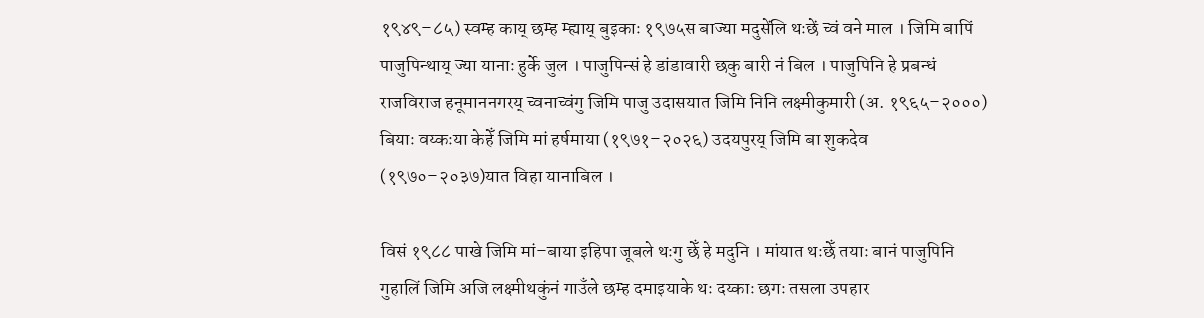१९४९–८५) स्वम्ह काय् छम्ह म्ह्याय् बुइकाः १९७५स बाज्या मदुसेंलि थःछें च्वं वने माल । जिमि बापिं पाजुपिन्थाय् ज्या यानाः हुर्के जुल । पाजुपिन्सं हे डांडावारी छकु बारी नं बिल । पाजुपिनि हे प्रबन्धं राजविराज हनूमाननगरय् च्वनाच्वंगु जिमि पाजु उदासयात जिमि निनि लक्ष्मीकुमारी (अ. १९६५–२०००) बियाः वय्कःया केहेँ जिमि मां हर्षमाया (१९७१–२०२६) उदयपुरय् जिमि बा शुकदेव (१९७०–२०३७)यात विहा यानाबिल ।

विसं १९८८ पाखे जिमि मां–बाया इहिपा जूबले थःगु छेँ हे मदुनि । मांयात थःछेँ तयाः बानं पाजुपिनि गुहालिं जिमि अजि लक्ष्मीथकुंनं गाउँले छम्ह दमाइयाके थः दय्काः छगः तसला उपहार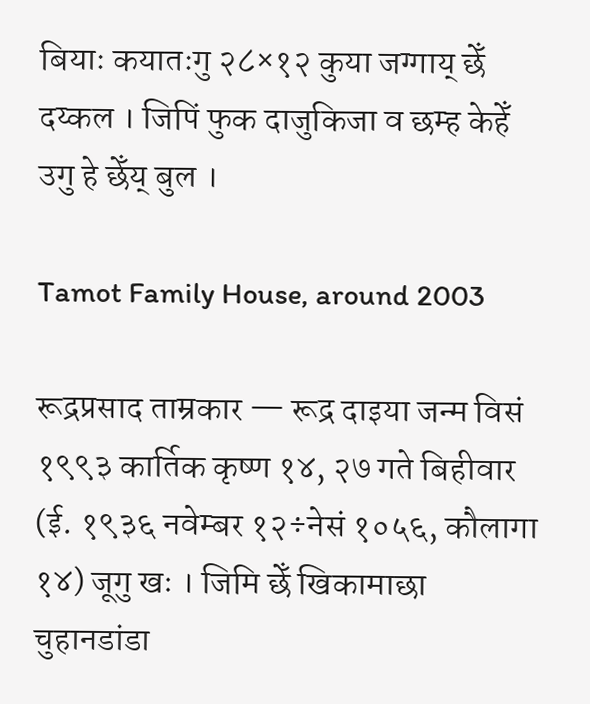बियाः कयातःगु २८×१२ कुया जग्गाय् छेँ दय्कल । जिपिं फुक दाजुकिजा व छम्ह केहेँ उगु हे छेँय् बुल ।

Tamot Family House, around 2003

रूद्रप्रसाद ताम्रकार — रूद्र दाइया जन्म विसं १९९३ कार्तिक कृष्ण १४, २७ गते बिहीवार (ई. १९३६ नवेम्बर १२÷नेसं १०५६, कौलागा १४) जूगु खः । जिमि छेँ खिकामाछा चुहानडांडा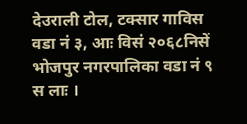देउराली टोल, टक्सार गाविस वडा नं ३, आः विसं २०६८निसें भोजपुर नगरपालिका वडा नं ९ स लाः ।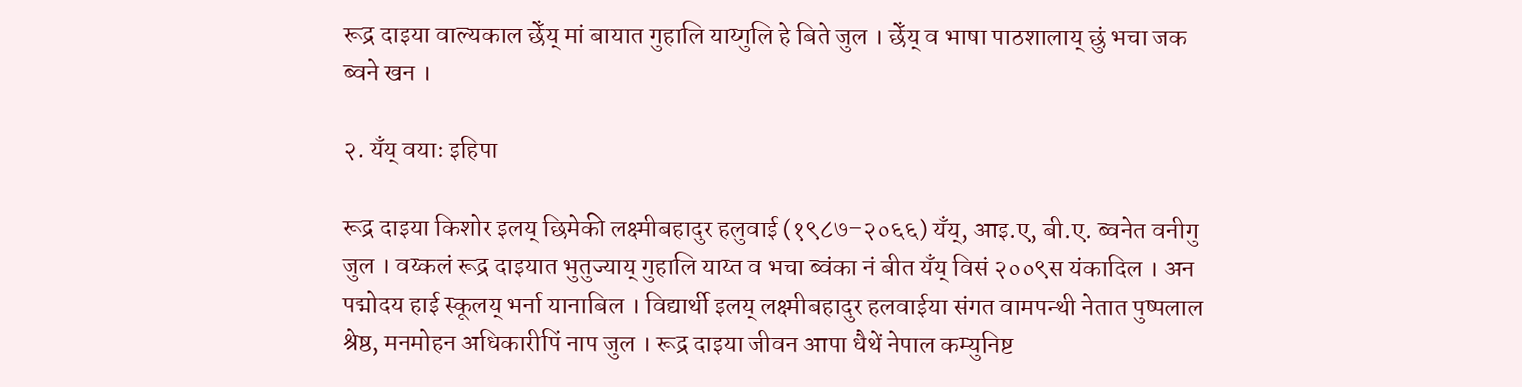रूद्र दाइया वाल्यकाल छेँय् मां बायात गुहालि याय्गुलि हे बिते जुल । छेँय् व भाषा पाठशालाय् छुं भचा जक ब्वने खन ।

२. यँय् वयाः इहिपा

रूद्र दाइया किशोर इलय् छिमेकी लक्ष्मीबहादुर हलुवाई (१९८७–२०६६) यँय्, आइ.ए, बी.ए. ब्वनेत वनीगु जुल । वय्कलं रूद्र दाइयात भुतुज्याय् गुहालि याय्त व भचा ब्वंका नं बीत यँय् विसं २००९स यंकादिल । अन पद्मोदय हाई स्कूलय् भर्ना यानाबिल । विद्यार्थी इलय् लक्ष्मीबहादुर हलवाईया संगत वामपन्थी नेतात पुष्पलाल श्रेष्ठ, मनमोहन अधिकारीपिं नाप जुल । रूद्र दाइया जीवन आपा धैथें नेपाल कम्युनिष्ट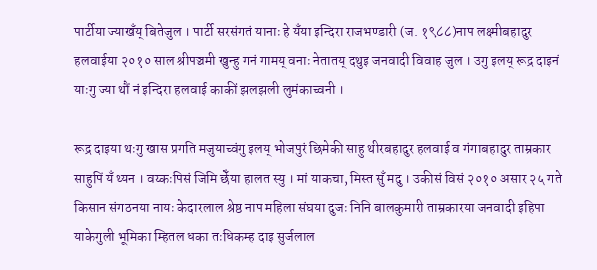पार्टीया ज्याखँय् बितेजुल । पार्टी सरसंगतं यानाः हे यँया इन्दिरा राजभण्डारी (ज. १९८८)नाप लक्ष्मीबहादुर हलवाईया २०१० साल श्रीपञ्चमी खुन्हु गनं गामय् वनाः नेतातय् दथुइ जनवादी विवाह जुल । उगु इलय् रूद्र दाइनं याःगु ज्या थौं नं इन्दिरा हलवाई काकीं झलझली लुमंकाच्वनी ।

रूद्र दाइया थःगु खास प्रगति मजुयाच्वंगु इलय् भोजपुरं छिमेकी साहु थीरबहादुर हलवाई व गंगाबहादुर ताम्रकार साहुपिं यँ थ्यन । वय्कःपिसं जिमि छेँया हालत स्यु । मां याकचा, मिस्त सुँ मदु । उकीसं विसं २०१० असार २५ गते किसान संगठनया नायः केदारलाल श्रेष्ठ नाप महिला संघया दुजः निनि बालकुमारी ताम्रकारया जनवादी इहिपा याकेगुली भूमिका म्हितल धका तःधिकम्ह दाइ सुर्जलाल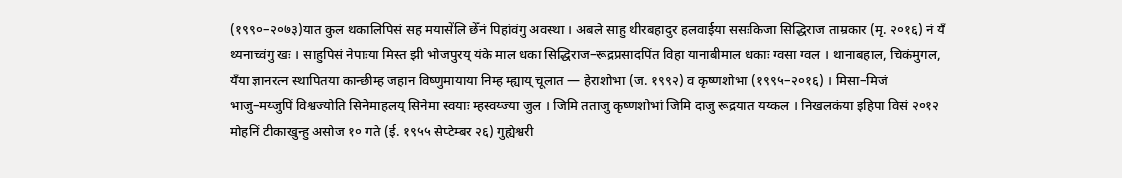(१९९०–२०७३)यात कुल थकालिपिसं सह मयासेंलि छेँनं पिहांवंगु अवस्था । अबले साहु थीरबहादुर हलवार्ईया ससःकिजा सिद्धिराज ताम्रकार (मृ. २०१६) नं यँ थ्यनाच्वंगु खः । साहुपिसं नेपाःया मिस्त झी भोजपुरय् यंके माल धका सिद्धिराज–रूद्रप्रसादपिंत विहा यानाबीमाल धकाः ग्वसा ग्वल । थानाबहाल, चिकंमुगल, यँया ज्ञानरत्न स्थापितया कान्छीम्ह जहान विष्णुमायाया निम्ह म्ह्याय् चूलात — हेराशोभा (ज. १९९२) व कृष्णशोभा (१९९५–२०१६) । मिसा–मिजं भाजु–मय्जुपिं विश्वज्योति सिनेमाहलय् सिनेमा स्वयाः म्हस्वय्ज्या जुल । जिमि तताजु कृष्णशोभां जिमि दाजु रूद्रयात यय्कल । निखलकंया इहिपा विसं २०१२ मोहनिं टीकाखुन्हु असोज १० गते (ई. १९५५ सेप्टेम्बर २६) गुह्येश्वरी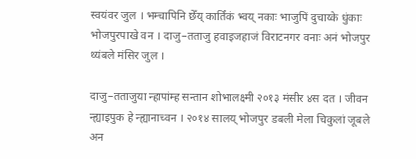स्वयंवर जुल । भम्चापिनि छेँय् कार्तिंकं भ्वय् नकाः भाजुपिं दुचाय्के धुंकाः भोजपुरपाखे वन । दाजु–तताजु हवाइजहाजं विराटनगर वनाः अनं भोजपुर थ्यंबले मंसिर जुल ।

दाजु–तताजुया न्हापांम्ह सन्तान शोभालक्ष्मी २०१३ मंसीर ४स दत । जीवन न्ह्याइपुक हे न्ह्यानाच्वन । २०१४ सालय् भोजपुर डबली मेला चिकुलां जूबले अन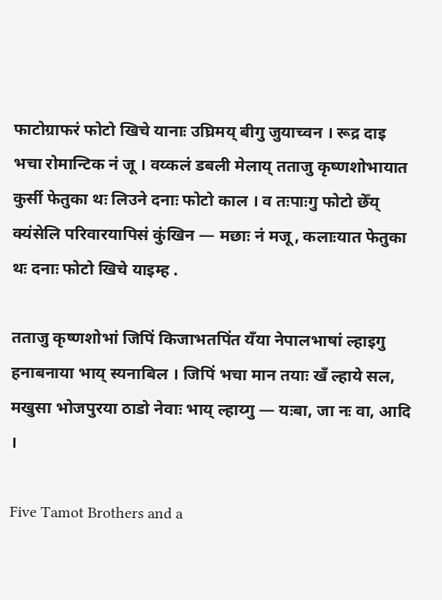फाटोग्राफरं फोटो खिचे यानाः उघ्रिमय् बीगु जुयाच्वन । रूद्र दाइ भचा रोमान्टिक नं जू । वय्कलं डबली मेलाय् तताजु कृष्णशोभायात कुर्सी फेतुका थः लिउने दनाः फोटो काल । व तःपाःगु फोटो छेँय् क्यंसेलि परिवारयापिसं कुंखिन — मछाः नं मजू, कलाःयात फेतुका थः दनाः फोटो खिचे याइम्ह .

तताजु कृष्णशोभां जिपिं किजाभतपिंत यँया नेपालभाषां ल्हाइगु हनाबनाया भाय् स्यनाबिल । जिपिं भचा मान तयाः खँ ल्हाये सल, मखुसा भोजपुरया ठाडो नेवाः भाय् ल्हाय्गु — यःबा, जा नः वा, आदि ।

Five Tamot Brothers and a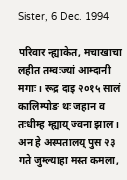Sister, 6 Dec. 1994

परिवार न्ह्याकेत, मचाखाचा लहीत तम्वःज्यां आम्दानी मगाः । रूद्र दाइ २०१५ सालं कालिम्पोङ थः जहान व तःधीम्ह म्ह्याय् ज्वना झाल । अन हे अस्पतालय् पुस २३ गते जुम्ल्याहा मस्त कमला,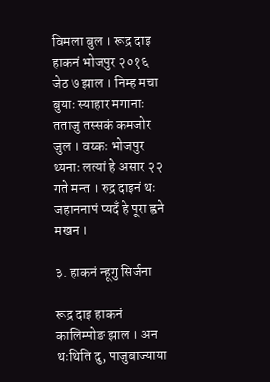विमला बुल । रूद्र दाइ हाकनं भोजपुर २०१६ जेठ ७ झाल । निम्ह मचा बुयाः स्याहार मगानाः तताजु तस्सकं कमजोर जुल । वय्कः भोजपुर थ्यनाः लत्यां हे असार २२ गते मन्त । रुद्र दाइनं थः जहाननापं प्यदँ हे पूरा ह्वने मखन ।

३. हाकनं न्हूगु सिर्जना

रूद्र दाइ हाकनं कालिम्पोङ झाल । अन थःथिति दु, पाजुबाज्याया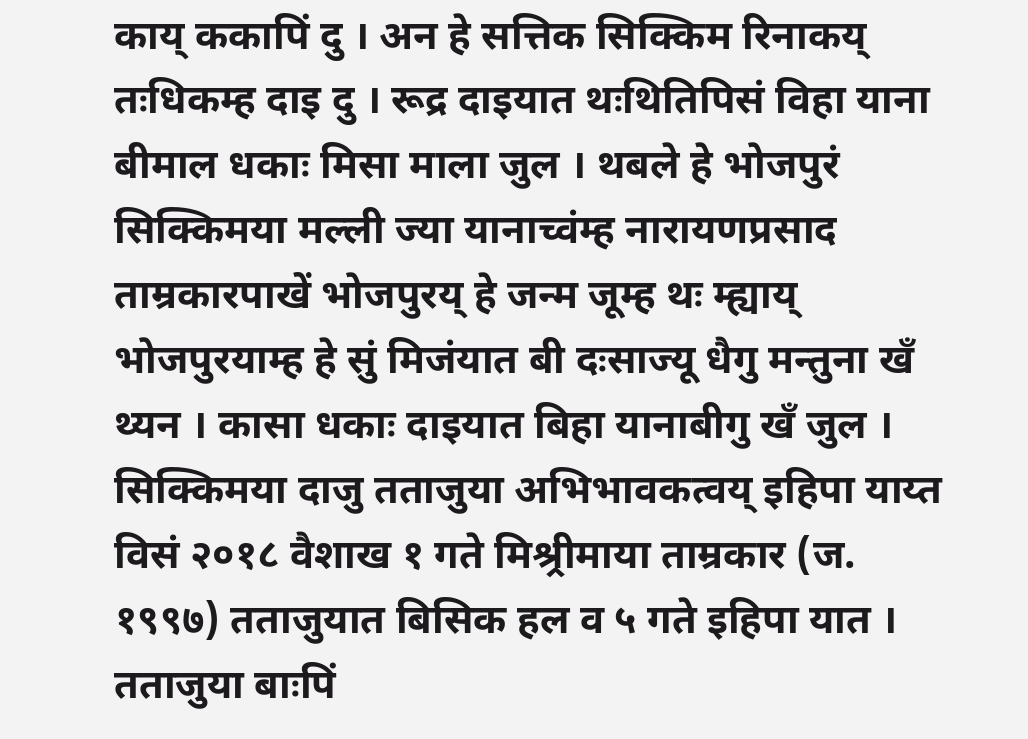काय् ककापिं दु । अन हे सत्तिक सिक्किम रिनाकय् तःधिकम्ह दाइ दु । रूद्र दाइयात थःथितिपिसं विहा याना बीमाल धकाः मिसा माला जुल । थबले हे भोजपुरं सिक्किमया मल्ली ज्या यानाच्वंम्ह नारायणप्रसाद ताम्रकारपाखें भोजपुरय् हे जन्म जूम्ह थः म्ह्याय् भोजपुरयाम्ह हे सुं मिजंयात बी दःसाज्यू धैगु मन्तुना खँ थ्यन । कासा धकाः दाइयात बिहा यानाबीगु खँ जुल । सिक्किमया दाजु तताजुया अभिभावकत्वय् इहिपा याय्त विसं २०१८ वैशाख १ गते मिश्र्रीमाया ताम्रकार (ज. १९९७) तताजुयात बिसिक हल व ५ गते इहिपा यात । तताजुया बाःपिं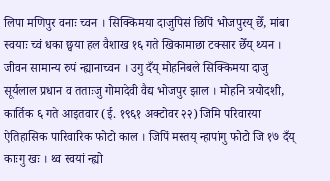लिपा मणिपुर वनाः च्वन । सिक्किमया दाजुपिसं छिपिं भोजपुरय् छेँ, मांबा स्वयाः च्वं धका छ्वया हल वैशाख १६ गते खिकामाछा टक्सार छेँय् थ्यन । जीवन सामान्य रुपं न्ह्यानाच्वन । उगु दँय् मोहनिबले सिक्किमया दाजु सूर्यलाल प्रधान व तताःजु गोमादेवी वैद्य भोजपुर झाल । मोहनि त्रयोदशी, कार्तिक ६ गते आइतवार (ई. १९६१ अक्टोवर २२) जिमि परिवारया ऐतिहासिक पारिवारिक फोटो काल । जिपिं मस्तय् न्हापांगु फोटो जि १७ दँय् काःगु खः । थ्व स्वयां न्ह्यो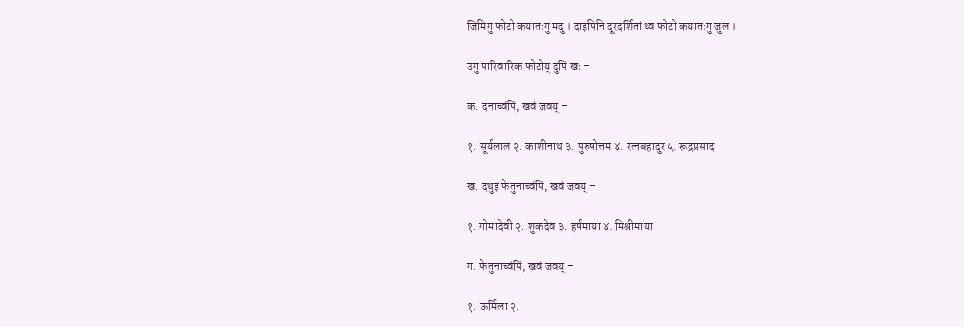जिमिगु फोटो कयातःगु मदु । दाइपिनि दूरदर्शितां थ्व फोटो कयातःगु जुल ।

उगु पारिवारिक फोटोय् दुपिं खः –

क. दनाच्वंपिं, खवं जवय् –

१. सूर्यलाल २. काशीनाथ ३. पुरुषोत्तम ४. रत्नबहादुर ५. रूद्रप्रसाद

ख. दथुइ फेतुनाच्वंपिं, खवं जवय् –

१. गोमादेवी २. शुकदेव ३. हर्षमाया ४. मिश्रीमाया

ग. फेतुनाच्वंपिं, खवं जवय् –

१. ऊर्मिला २.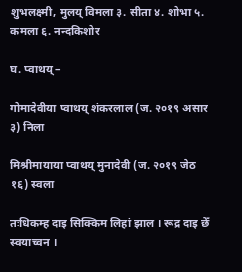शुभलक्ष्मी, मुलय् विमला ३. सीता ४. शोभा ५. कमला ६. नन्दकिशोर

घ. प्वाथय् –

गोमादेवीया प्वाथय् शंकरलाल (ज. २०१९ असार ३) निला

मिश्रीमायाया प्वाथय् मुनादेवी (ज. २०१९ जेठ १६) स्वला

तःधिकम्ह दाइ सिक्किम लिहां झाल । रूद्र दाइ छेँ स्वयाच्वन ।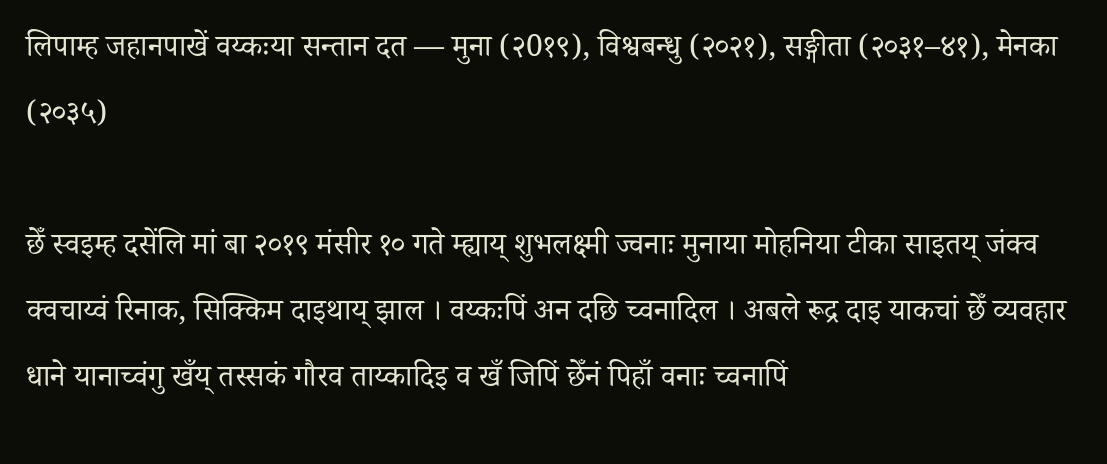लिपाम्ह जहानपाखें वय्कःया सन्तान दत — मुना (२0१९), विश्वबन्धु (२०२१), सङ्गीता (२०३१–४१), मेनका (२०३५)

छेँ स्वइम्ह दसेंलि मां बा २०१९ मंसीर १० गते म्ह्याय् शुभलक्ष्मी ज्वनाः मुनाया मोहनिया टीका साइतय् जंक्व क्वचाय्वं रिनाक, सिक्किम दाइथाय् झाल । वय्कःपिं अन दछि च्वनादिल । अबले रूद्र दाइ याकचां छेँ व्यवहार धाने यानाच्वंगु खँय् तस्सकं गौरव ताय्कादिइ व खँ जिपिं छेँनं पिहाँ वनाः च्वनापिं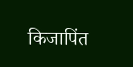किजापिंत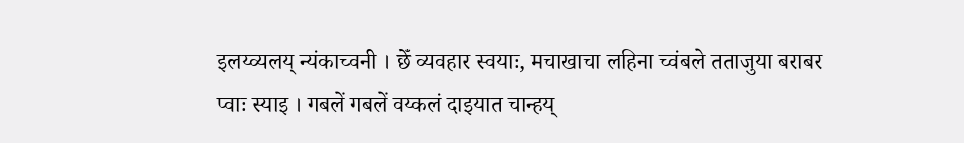इलय्व्यलय् न्यंकाच्वनी । छेँ व्यवहार स्वयाः, मचाखाचा लहिना च्वंबले तताजुया बराबर प्वाः स्याइ । गबलें गबलें वय्कलं दाइयात चान्हय्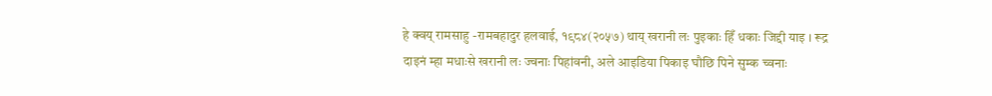हे क्वय् रामसाहु -रामबहादुर हलवाई, १९८४(२०५७) थाय् खरानी लः पुइकाः हिँ धकाः जिद्दी याइ । रूद्र दाइनं म्हा मधाःसे खरानी लः ज्वनाः पिहांवनी, अले आइडिया पिकाइ घौछि पिने सुम्क च्वनाः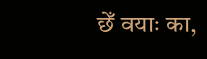छेँ वयाः का,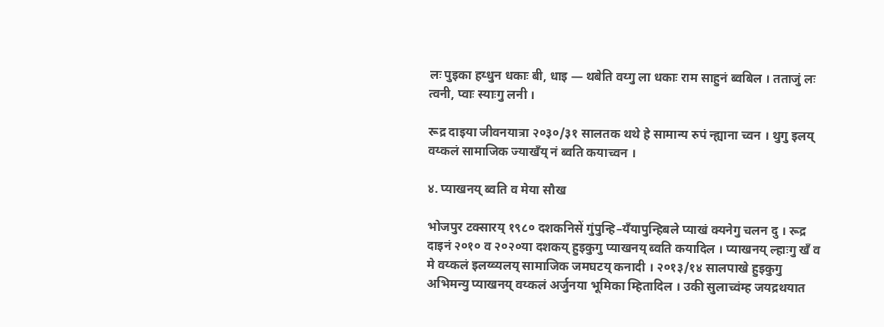लः पुइका हय्धुन धकाः बी, धाइ — थबेति वय्गु ला धकाः राम साहुनं ब्वबिल । तताजुं लः त्वनी, प्वाः स्याःगु लनी ।

रूद्र दाइया जीवनयात्रा २०३०/३१ सालतक थथे हे सामान्य रुपं न्ह्याना च्वन । थुगु इलय् वय्कलं सामाजिक ज्याखँय् नं ब्वति कयाच्वन ।

४. प्याखनय् ब्वति व मेया सौख

भोजपुर टक्सारय् १९८० दशकनिसें गुंपुन्हि–यँयापुन्हिबले प्याखं क्यनेगु चलन दु । रूद्र दाइनं २०१० व २०२०या दशकय् हुइकुगु प्याखनय् ब्वति कयादिल । प्याखनय् ल्हाःगु खँ व मे वय्कलं इलय्व्यलय् सामाजिक जमघटय् कनादी । २०१३/१४ सालपाखे हुइकुगु अभिमन्यु प्याखनय् वय्कलं अर्जुनया भूमिका म्हितादिल । उकी सुलाच्वंम्ह जयद्रथयात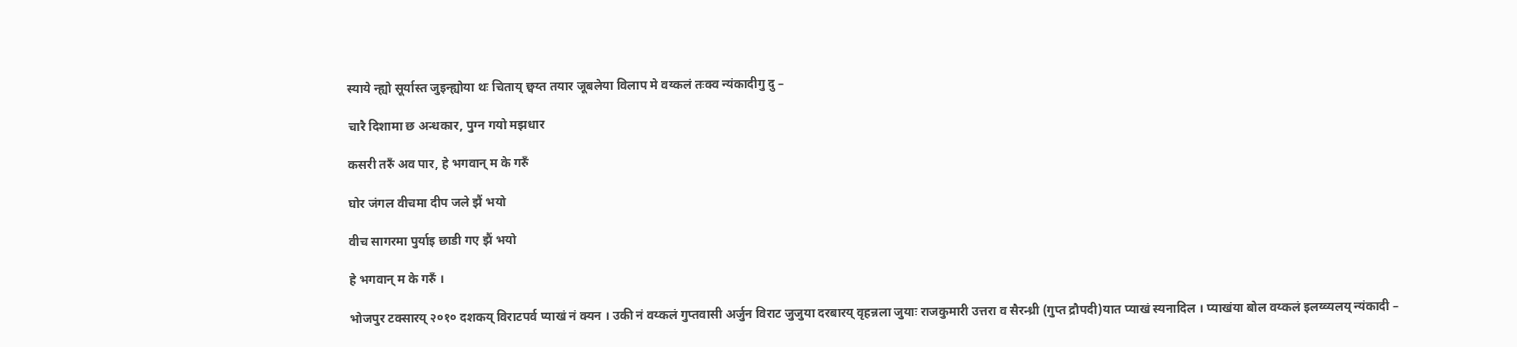स्याये न्ह्यो सूर्यास्त जुइन्ह्योया थः चिताय् छ्वय्त तयार जूबलेया विलाप मे वय्कलं तःक्व न्यंकादीगु दु –

चारै दिशामा छ अन्धकार, पुग्न गयो मझधार

कसरी तरुँ अव पार, हे भगवान् म के गरुँ

घोर जंगल वीचमा दीप जले झैं भयो

वीच सागरमा पुर्याइ छाडी गए झैं भयो

हे भगवान् म के गरुँ ।

भोजपुर टक्सारय् २०१० दशकय् विराटपर्व प्याखं नं क्यन । उकी नं वय्कलं गुप्तवासी अर्जुन विराट जुजुया दरबारय् वृहन्नला जुयाः राजकुमारी उत्तरा व सैरन्ध्री (गुप्त द्रौपदी)यात प्याखं स्यनादिल । प्याखंया बोल वय्कलं इलय्व्यलय् न्यंकादी –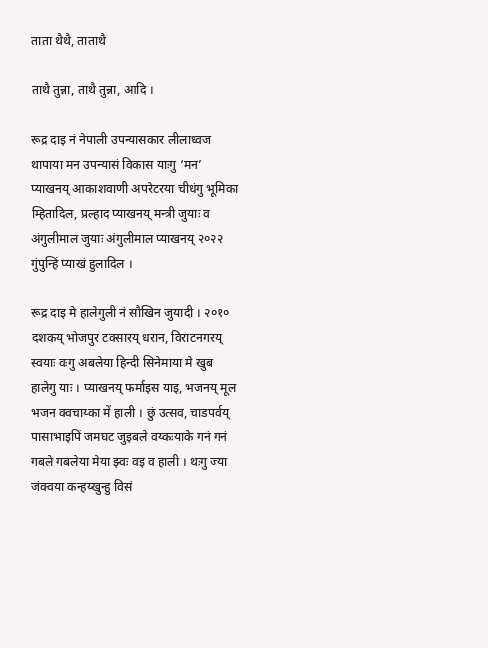ताता थैथै, ताताथै

ताथै तुन्ना, ताथै तुन्ना, आदि ।

रूद्र दाइ नं नेपाली उपन्यासकार लीलाध्वज थापाया मन उपन्यासं विकास याःगु ‘मन’ प्याखनय् आकाशवाणी अपरेटरया चीधंगु भूमिका म्हितादिल, प्रल्हाद प्याखनय् मन्त्री जुयाः व अंगुलीमाल जुयाः अंगुलीमाल प्याखनय् २०२२ गुंपुन्हिं प्याखं हुलादिल ।

रूद्र दाइ मे हालेगुली नं सौखिन जुयादी । २०१० दशकय् भोजपुर टक्सारय् धरान, विराटनगरय् स्वयाः वःगु अबलेया हिन्दी सिनेमाया मे खुब हालेगु याः । प्याखनय् फर्माइस याइ, भजनय् मूल भजन क्वचाय्का में हाली । छुं उत्सव, चाडपर्वय् पासाभाइपिं जमघट जुइबले वय्कःयाके गनं गनं गबले गबलेया मेया झ्वः वइ व हाली । थःगु ज्या जंक्वया कन्हय्खुन्हु विसं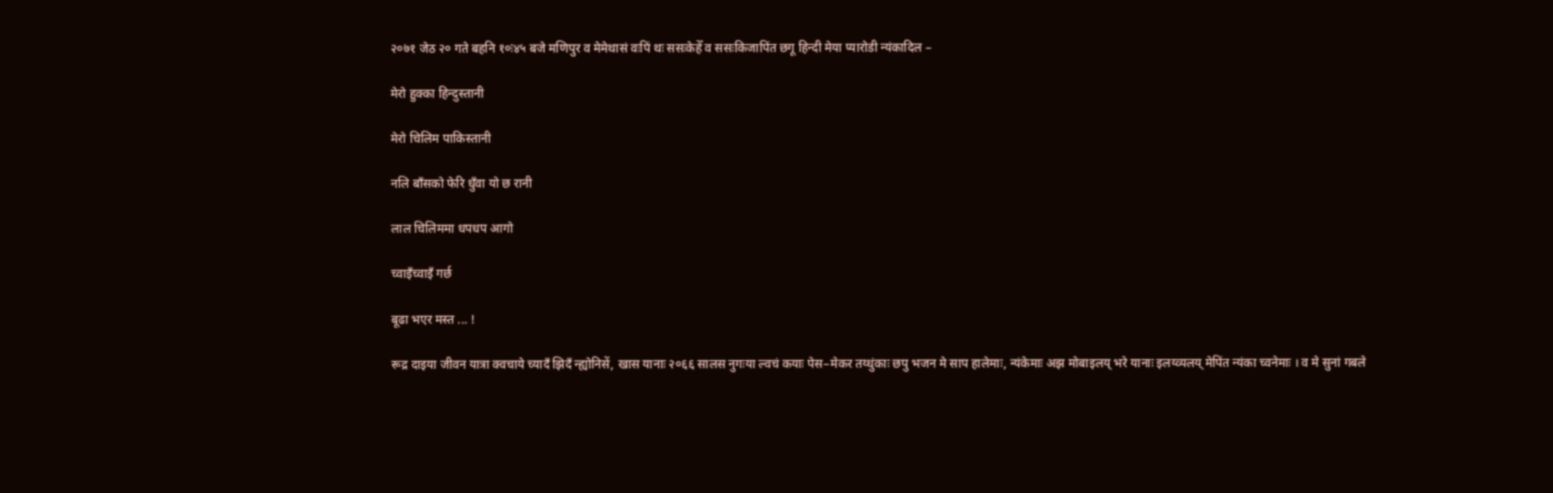२०७१ जेठ २० गते बहनि १०ः४५ बजे मणिपुर व मेमेथासं वःपिं थः ससःकेहेँ व ससःकिजापिंत छगू हिन्दी मेया प्यारोडी न्यंकादिल –

मेरो हुक्का हिन्दुस्तानी

मेरो चिलिम पाकिस्तानी

नलि बाँसको फेरि धुँवा यो छ रानी

लाल चिलिममा धपधप आगो

च्वाइँच्वाइँ गर्छ

बूढा भएर मस्त ... !

रूद्र दाइया जीवन यात्रा क्वचाये च्यादँ झिदँ न्ह्योनिसें, खास यानाः २०६६ सालस नुगःया ल्वचं कयाः पेस–मेकर तय्धुंकाः छपु भजन मे साप हालेमाः, न्यंकेमाः अझ मोबाइलय् भरे यानाः इलय्व्यलय् मेपिंत न्यंका च्वनेमाः । व मे सुनां गबले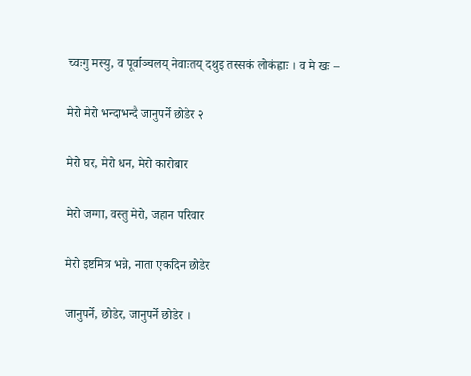च्वःगु मस्यु, व पूर्वाञ्चलय् नेवाःतय् दथुइ तस्सकं लोकंह्वाः । व मे खः –

मेरो मेरो भन्दाभन्दै जानुपर्ने छोडेर २

मेरो घर, मेरो धन, मेरो कारोबार

मेरो जग्गा, वस्तु मेरो, जहान परिवार

मेरो इष्टमित्र भन्ने, नाता एकदिन छोडेर

जानुपर्ने, छोडेर, जानुपर्ने छोडेर ।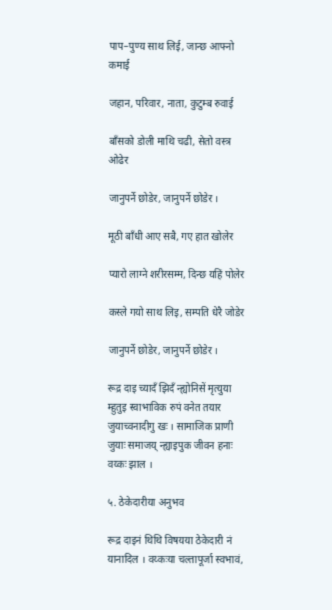पाप–पुण्य साथ लिई, जान्छ आफ्नो कमाई

जहान, परिवार, नाता, कुटुम्ब रुवाई

बाँसको डोली माथि चढी, सेतो वस्त्र ओढेर

जानुपर्ने छोडेर, जानुपर्ने छोडेर ।

मूठी बाँधी आए सबै, गए हात खोलेर

प्यारो लाग्ने शरीरसम्म, दिन्छ यहिं पोलेर

कस्ले गयो साथ लिइ, सम्पति धेरै जोडेर

जानुपर्ने छोडेर, जानुपर्ने छोडेर ।

रूद्र दाइ च्यादँ झिदँ न्ह्योनिसें मृत्युया म्हुतुइ स्वाभाविक रुपं वनेत तयार जुयाच्वनादीगु खः । सामाजिक प्राणी जुयाः समाजय् न्ह्याइपुक जीवन हनाः वय्कः झाल ।

५. ठेकेदारीया अनुभव

रूद्र दाइनं थिथि विषयया ठेकेदारी नं यानादिल । वय्कःया चल्तापूर्जा स्वभावं,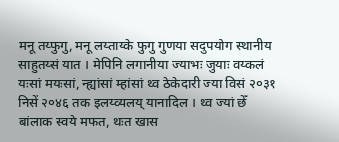मनू तय्फुगु, मनू लय्ताय्के फुगु गुणया सदुपयोग स्थानीय साहुतय्सं यात । मेपिनि लगानीया ज्याभः जुयाः वय्कलं यःसां मयःसां, न्ह्यांसां म्हांसां थ्व ठेकेदारी ज्या विसं २०३१ निसें २०४६ तक इलय्व्यलय् यानादिल । थ्व ज्यां छेँ बांलाक स्वये मफत, थःत खास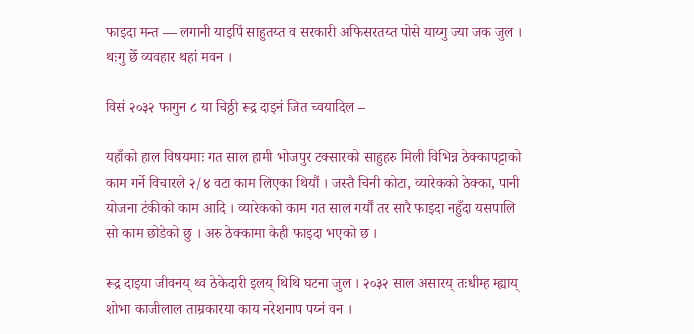फाइदा मन्त — लगानी याइपिं साहुतय्त व सरकारी अफिसरतय्त पोसे याय्गु ज्या जक जुल । थःगु छेँ व्यवहार थहां मवन ।

विसं २०३२ फागुन ८ या चिठ्ठी रूद्र दाइनं जित च्वयादिल –

यहाँको हाल विषयमाः गत साल हामी भोजपुर टक्सारको साहुहरु मिली विभिन्न ठेक्कापट्टाको काम गर्ने विचारले २/४ वटा काम लिएका थियौं । जस्तै चिनी कोटा, व्यारेकको ठेक्का, पानी योजना टंकीको काम आदि । व्यारेकको काम गत साल गर्यौं तर सारै फाइदा नहुँदा यसपालि सो काम छोडेको छु । अरु ठेक्कामा केही फाइदा भएको छ ।

रूद्र दाइया जीवनय् थ्व ठेकेदारी इलय् थिथि घटना जुल । २०३२ साल असारय् तःधीम्ह म्ह्याय् शोभा काजीलाल ताम्रकारया काय नरेशनाप पय्नं वन ।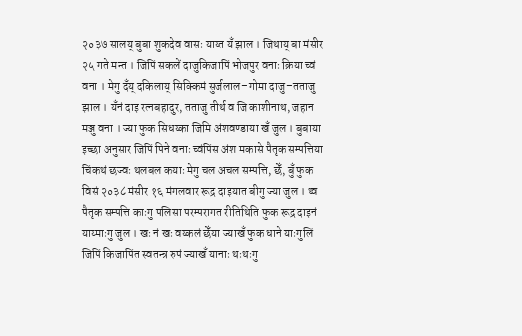२०३७ सालय् बुबा शुकदेव वासः याय्त यँ झाल । जिथाय् बा मंसीर २५ गते मन्त । जिपिं सकलें दाजुकिजापिं भोजपुर वनाः क्रिया च्वं वना । मेगु दँय् दकिलाय् सिक्किमं सुर्जलाल–गोमा दाजु–तताजु झाल । यँनं दाइ रत्नबहादुर, तताजु तीर्थ व जि काशीनाथ, जहान मञ्जु वना । ज्या फुक सिधय्का जिमि अंशवण्डाया खँ जुल । बुबाया इच्छा अनुसार जिपिं पिने वनाः च्वंपिंस अंश मकासे पैतृक सम्पत्तिया चिंकथं छज्वः थलबल कयाः मेगु चल अचल सम्पत्ति, छेँ, बुँ फुक विसं २०३८ मंसीर १६ मंगलवार रूद्र दाइयात बीगु ज्या जुल । थ्व पैतृक सम्पत्ति काःगु पलिसा परम्परागत रीतिथिति फुक रूद्र दाइनं याय्माःगु जुल । खः नं खः वय्कलं छेँया ज्याखँ फुक धाने याःगुलिं जिपिं किजापिंत स्वतन्त्र रुपं ज्याखँ यानाः थःथःगु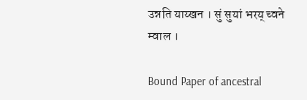उन्नति याय्खन । सुं सुयां भरय् च्वने म्वाल ।

Bound Paper of ancestral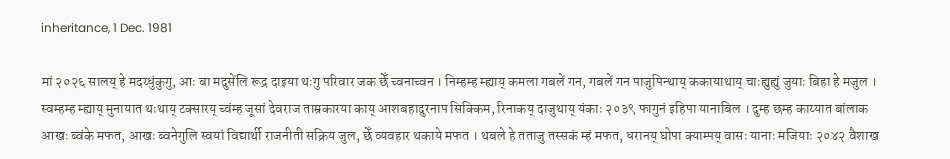inheritance, 1 Dec. 1981

मां २०२६ सालय् हे मदय्धुंकुगु, आः बा मदुसेंलि रूद्र दाइया थःगु परिवार जक छेँ च्वनाच्वन । निम्हम्ह म्ह्याय् कमला गबलें गन, गबलें गन पाजुपिन्थाय् ककायाथाय् चाःह्युह्युं जुयाः बिहा हे मजुल । स्वम्हम्ह म्ह्याय् मुनायात थःथाय् टक्सारय् च्वंम्ह जूसां देवराज ताम्रकारया काय् आशबहादुरनाप सिक्किम, रिनाकय् दाजुथाय् यंकाः २०३९ फागुनं इहिपा यानाबिल । दुम्ह छम्ह काय्यात बांलाक आखः ब्वंके मफत, आखः ब्वनेगुलि स्वयां विद्यार्थी राजनीती सक्रिय जुल, छेँ व्यवहार थकाये मफत । थबले हे तताजु तस्सकं म्हं मफत, धरानय् घोपा क्याम्पय् वासः यानाः मजियाः २०४२ वैशाख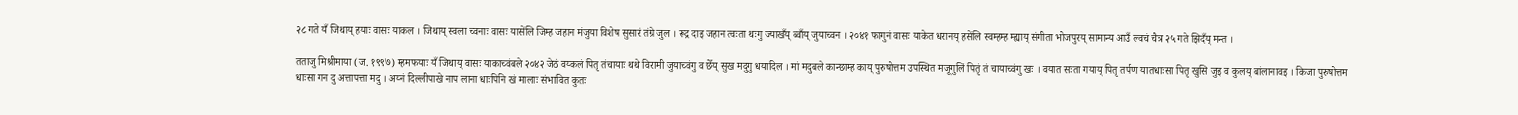२८ गते यँ जिथाय् हयाः वासः याकल । जिथाय् स्वला च्वनाः वासः यासेंलि जिम्ह जहान मंजुया विशेष सुसारं तंग्रे जुल । रूद्र दाइ जहान त्वःता थःगु ज्याखँय् ब्वाँय् जुयाच्वन । २०४१ फागुनं वासः याकेत धरानय् हसेंलि स्वम्हम्ह म्ह्याय् संगीता भोजपुरय् सामान्य आउँ ल्वचं चैत्र २५ गते झिदँय् मन्त ।

तताजु मिश्रीमाया (ज. १९९७) म्हमफयाः यँ जिथाय् वासः याकाच्वंबले २०४२ जेठं वय्कलं पितृ तंचायाः थथे विरामी जुयाच्वंगु व छेँय् सुख मदुगु धयादिल । मां मदुबले कान्छाम्ह काय् पुरुषोत्तम उपस्थित मजूगुलिं पितृं तं चायाच्वंगु खः । वयात सःता गयाय् पितृ तर्पण यातधाःसा पितृ खुसि जुइ व कुलय् बांलानावइ । किजा पुरुषोत्तम धाःसा गन दु अत्तापत्ता मदु । अय्नं दिल्लीपाखे नाप लाना धाःपिनि खं मालाः संभावित कुतः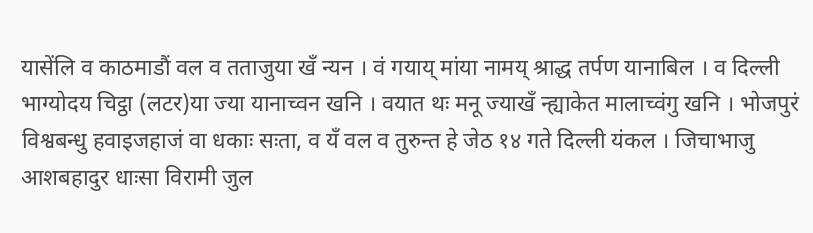यासेंलि व काठमाडौं वल व तताजुया खँ न्यन । वं गयाय् मांया नामय् श्राद्ध तर्पण यानाबिल । व दिल्ली भाग्योदय चिट्ठा (लटर)या ज्या यानाच्वन खनि । वयात थः मनू ज्याखँ न्ह्याकेत मालाच्वंगु खनि । भोजपुरं विश्वबन्धु हवाइजहाजं वा धकाः सःता, व यँ वल व तुरुन्त हे जेठ १४ गते दिल्ली यंकल । जिचाभाजु आशबहादुर धाःसा विरामी जुल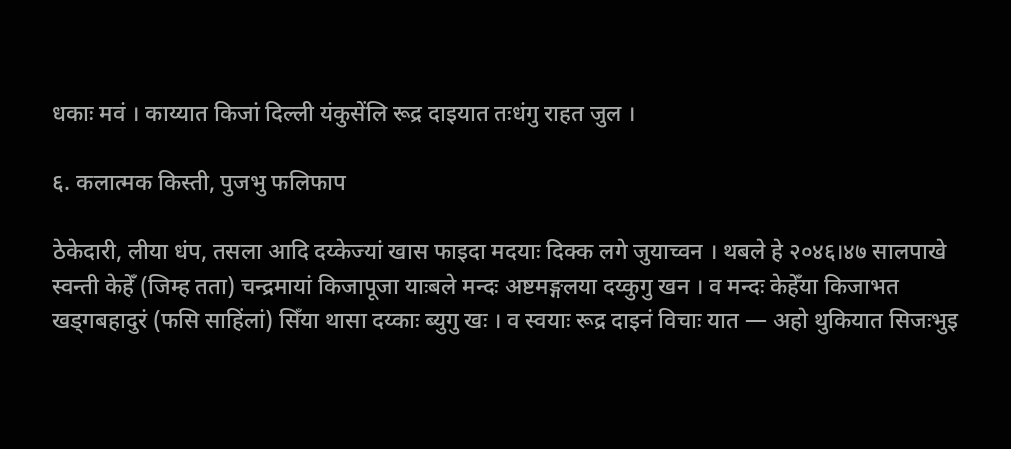धकाः मवं । काय्यात किजां दिल्ली यंकुसेंलि रूद्र दाइयात तःधंगु राहत जुल ।

६. कलात्मक किस्ती, पुजभु फलिफाप

ठेकेदारी, लीया धंप, तसला आदि दय्केज्यां खास फाइदा मदयाः दिक्क लगे जुयाच्वन । थबले हे २०४६।४७ सालपाखे स्वन्ती केहेँ (जिम्ह तता) चन्द्रमायां किजापूजा याःबले मन्दः अष्टमङ्गलया दय्कुगु खन । व मन्दः केहेँया किजाभत खड्गबहादुरं (फसि साहिंलां) सिँया थासा दय्काः ब्युगु खः । व स्वयाः रूद्र दाइनं विचाः यात — अहो थुकियात सिजःभुइ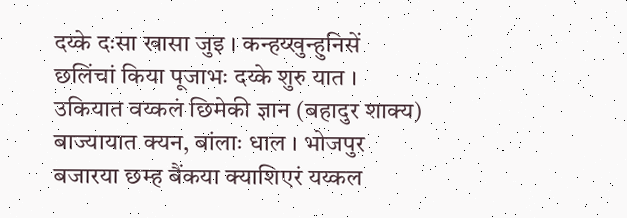दय्के दःसा खासा जुइ । कन्हय्खुन्हुनिसें छलिंचां किया पूजाभः दय्के शुरु यात । उकियात वय्कलं छिमेकी ज्ञान (बहादुर शाक्य) बाज्यायात क्यन, बांलाः धाल । भोजपुर बजारया छम्ह बैंकया क्याशिएरं यय्कल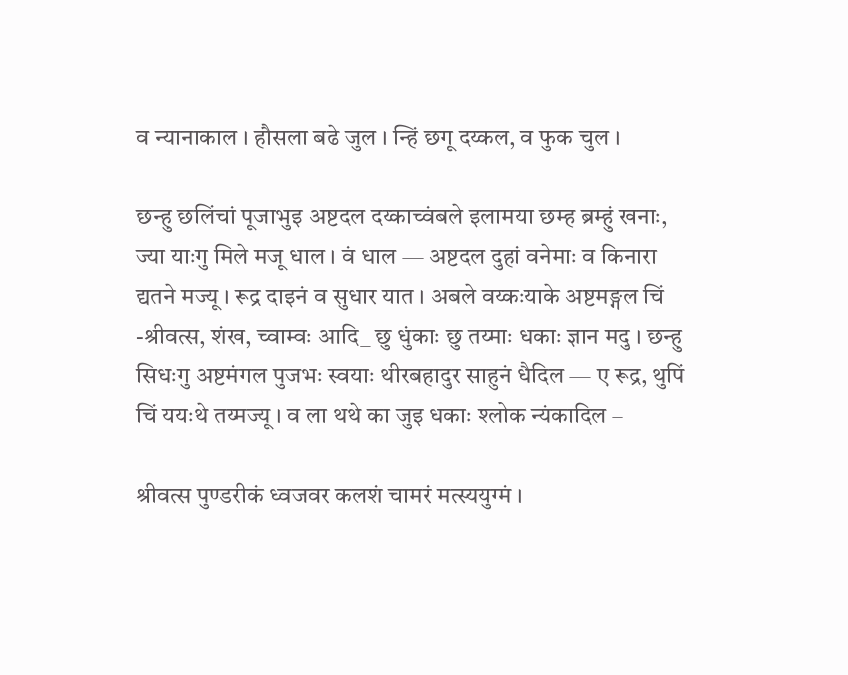व न्यानाकाल । हौसला बढे जुल । न्हिं छगू दय्कल, व फुक चुल ।

छन्हु छलिंचां पूजाभुइ अष्टदल दय्काच्वंबले इलामया छम्ह ब्रम्हुं खनाः, ज्या याःगु मिले मजू धाल । वं धाल — अष्टदल दुहां वनेमाः व किनारा द्यतने मज्यू । रूद्र दाइनं व सुधार यात । अबले वय्कःयाके अष्टमङ्गल चिं -श्रीवत्स, शंख, च्वाम्वः आदि_ छु धुंकाः छु तय्माः धकाः ज्ञान मदु । छन्हु सिधःगु अष्टमंगल पुजभः स्वयाः थीरबहादुर साहुनं धैदिल — ए रूद्र, थुपिं चिं ययःथे तय्मज्यू । व ला थथे का जुइ धकाः श्लोक न्यंकादिल –

श्रीवत्स पुण्डरीकं ध्वजवर कलशं चामरं मत्स्ययुग्मं ।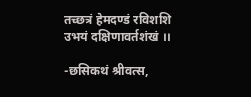तच्छत्रं हेमदण्डं रविशशि उभयं दक्षिणावर्तशंखं ।।

-छसिकथं श्रीवत्स,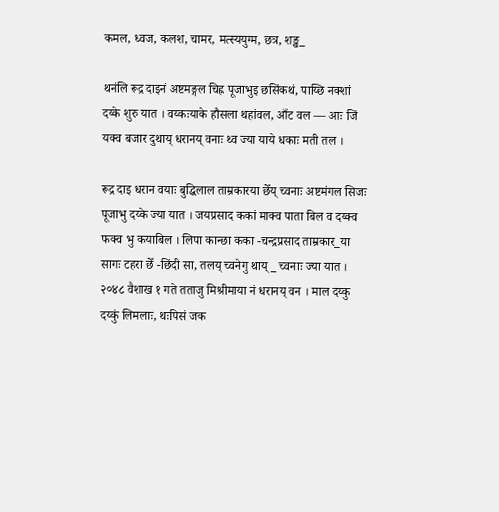कमल, ध्वज, कलश, चामर, मत्स्ययुग्म, छत्र, शङ्ख_

थनंलि रूद्र दाइनं अष्टमङ्गल चिह्न पूजाभुइ छसिंकथं, पाय्छि नक्शां दय्के शुरु यात । वय्कःयाके हौसला थहांवल, आँट वल — आः जिं यक्व बजार दुथाय् धरानय् वनाः थ्व ज्या याये धकाः मती तल ।

रूद्र दाइ धरान वयाः बुद्धिलाल ताम्रकारया छेँय् च्वनाः अष्टमंगल सिजः पूजाभु दय्के ज्या यात । जयप्रसाद ककां माक्व पाता बिल व दय्क्व फक्व भु कयाबिल । लिपा कान्छा कका -चन्द्रप्रसाद ताम्रकार_या सागः टहरा छेँ -छिंदी सा, तलय् च्वनेगु थाय्_ च्वनाः ज्या यात । २०४८ वैशाख १ गते तताजु मिश्रीमाया नं धरानय् वन । माल दय्कु दय्कुं लिमलाः, थःपिसं जक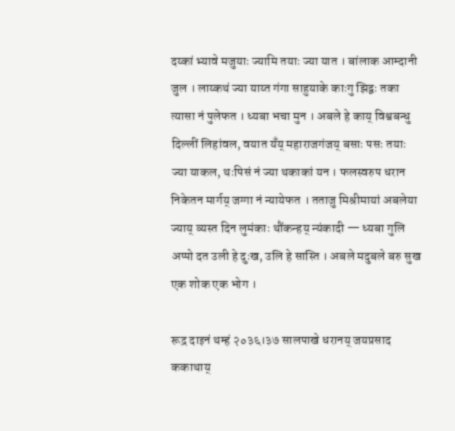दय्कां भ्यावे मजुयाः ज्यामि तयाः ज्या यात । बांलाक आम्दानी जुल । लाय्कथं ज्या याय्त गंगा साहुयाके काःगु झिद्वः तका त्यासा नं पुलेफत । ध्यबा भचा मुन । अबले हे काय् विश्वबन्धु दिल्लीं लिहांवल, वयात यँय् महाराजगंजय् बसाः पसः तयाः ज्या याकल, थःपिसं नं ज्या थकाकां यन । फलस्वरुप धरान निकेतन मार्गय् जग्गा नं न्यायेफत । तताजु मिश्रीमायां अबलेया ज्याय् व्यस्त दिन लुमंकाः थौंकन्हय् न्यंकादी — ध्यबा गुलि अप्पो दत उली हे दुःख, उलि हे सास्ति । अबले मदुबले बरु सुख एक शोक एक भोग ।

रूद्र दाइनं थम्हं २०३६।३७ सालपाखे धरानय् जयप्रसाद ककाथाय्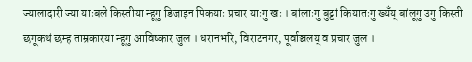ज्यालादारी ज्या याःबले किस्तीया न्हूगु डिजाइन पिकयाः प्रचार याःगु खः । बांलाःगु बुट्टां कियातःगु ख्यँय् बांलूगु उगु किस्ती छगूकथं छम्ह ताम्रकारया न्हूगु आविष्कार जुल । धरानभरि, विराटनगर, पूर्वाञ्चलय् व प्रचार जुल ।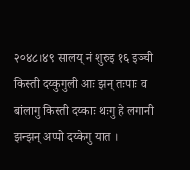२०४८।४९ सालय् नं शुरुइ १६ इञ्ची किस्ती दय्कुगुली आः झन् तःपाः व बांलागु किस्ती दय्काः थःगु हे लगानी झन्झन् अप्पो दय्केगु यात ।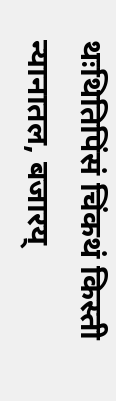थःथितिपिंसं चिंकथं किस्ती न्यानातल, बजारय्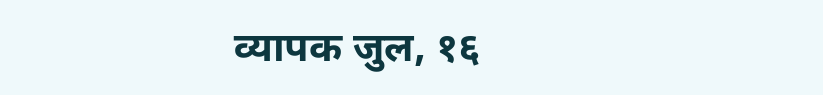व्यापक जुल, १६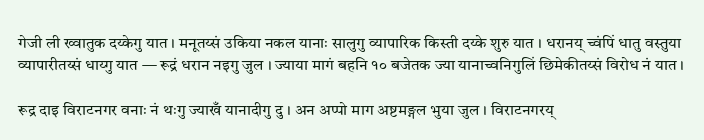गेजी ली ख्वातुक दय्केगु यात । मनूतय्सं उकिया नकल यानाः सालुगु व्यापारिक किस्ती दय्के शुरु यात । धरानय् च्वंपिं धातु वस्तुया व्यापारीतय्सं धाय्गु यात — रूद्रं धरान नइगु जुल । ज्याया मागं बहनि १० बजेतक ज्या यानाच्वनिगुलिं छिमेकीतय्सं विरोध नं यात ।

रूद्र दाइ विराटनगर वनाः नं थःगु ज्याखँ यानादीगु दु । अन अप्पो माग अष्टमङ्गल भुया जुल । विराटनगरय्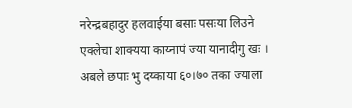नरेन्द्रबहादुर हलवाईया बसाः पसःया लिउने एक्लेचा शाक्यया काय्नापं ज्या यानादीगु खः । अबले छपाः भु दय्काया ६०।७० तका ज्याला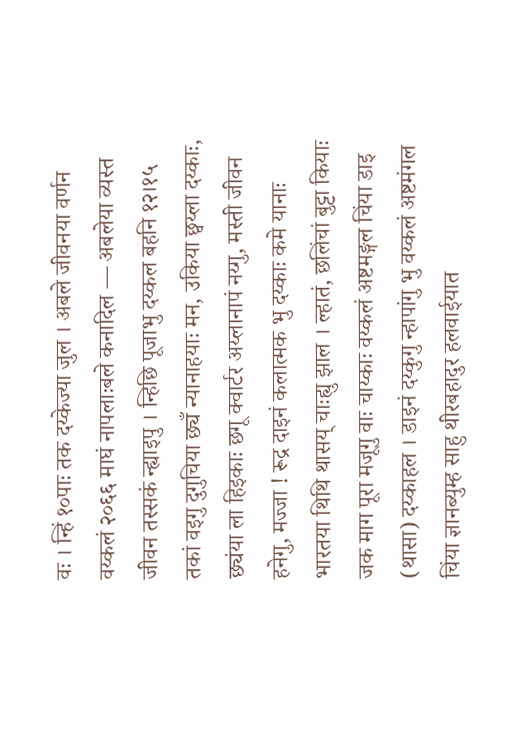वः । न्हिं १०पाः तक दय्केज्या जुल । अबले जीवनया वर्णन वय्कलं २०६६ माघं नापलाःबले कनादिल — अबलेया व्यस्त जीवन तस्सकं न्ह्याइपु । न्हिछि पूजाभु दय्कल बहनि १२।१५ तकां वइगु दुगुचिया छ्यँ न्यानाहयाः मन, उकिया छ्वय्ला दय्काः, छ्यंया ला हिइकाः छगू क्वार्टर अय्लानापं नय्गु, मस्ती जीवन हनेगु, मज्जा ! रूद्र दाइनं कलात्मक भु दय्काः कमे यानाः भारतया थिथि थासय् चाःह्यु झाल । ल्हातं, छलिंचां बुट्टा कियाः जक माग पूरा मजूगु वाः चाय्काः वय्कलं अष्टमङ्गल चिंया डाइ (थासा) दय्काहल । डाइनं दय्कुगु न्हापांगु भु वय्कलं अष्टमंगल चिंया ज्ञानब्युम्ह साहु थीरबहादुर हलवाईयात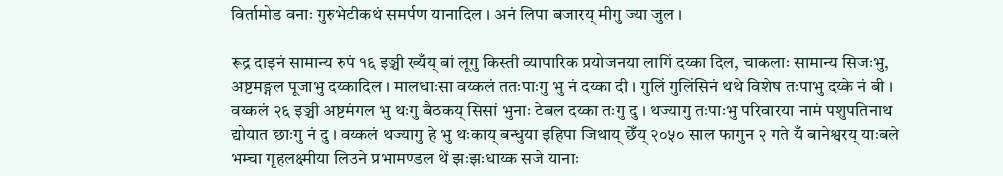विर्तामोड वनाः गुरुभेटीकथं समर्पण यानादिल । अनं लिपा बजारय् मीगु ज्या जुल ।

रूद्र दाइनं सामान्य रुपं १६ इञ्ची ख्यँय् बां लूगु किस्ती व्यापारिक प्रयोजनया लागिं दय्का दिल, चाकलाः सामान्य सिजःभु, अष्टमङ्गल पूजाभु दय्कादिल । मालधाःसा वय्कलं ततःपाःगु भु नं दय्का दी । गुलिं गुलिंसिनं थथे विशेष तःपाभु दय्के नं बी । वय्कलं २६ इञ्ची अष्टमंगल भु थःगु बैठकय् सिसां भुनाः टेबल दय्का तःगु दु । थज्यागु तःपाःभु परिवारया नामं पशुपतिनाथ द्योयात छाःगु नं दु । वय्कलं थज्यागु हे भु थःकाय् बन्धुया इहिपा जिथाय् छेँय् २०५० साल फागुन २ गते यँ बानेश्वरय् याःबले भम्चा गृहलक्ष्मीया लिउने प्रभामण्डल थें झःझःधाय्क सजे यानाः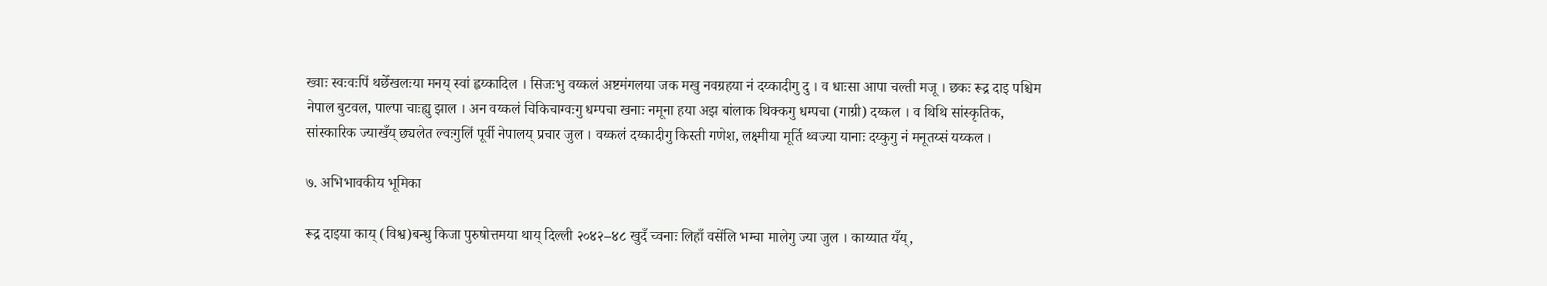ख्वाः स्वःवःपिं थछेँखलःया मनय् स्वां ह्वय्कादिल । सिजःभु वय्कलं अष्टमंगलया जक मखु नवग्रहया नं दय्कादीगु दु । व धाःसा आपा चल्ती मजू । छकः रूद्र दाइ पश्चिम नेपाल बुटवल, पाल्पा चाःह्यु झाल । अन वय्कलं चिकिचाग्वःगु धम्पचा खनाः नमूना हया अझ बांलाक थिक्कगु धम्पचा (गाग्री) दय्कल । व थिथि सांस्कृतिक, सांस्कारिक ज्याखँय् छ्यलेत ल्वःगुलिं पूर्वी नेपालय् प्रचार जुल । वय्कलं दय्कादीगु किस्ती गणेश, लक्ष्मीया मूर्ति थ्वज्या यानाः दय्कुगु नं मनूतय्सं यय्कल ।

७. अभिभावकीय भूमिका

रूद्र दाइया काय् (विश्व)बन्धु किजा पुरुषोत्तमया थाय् दिल्ली २०४२–४८ खुदँ च्वनाः लिहाँ वसेंलि भम्चा मालेगु ज्या जुल । काय्यात यँय्,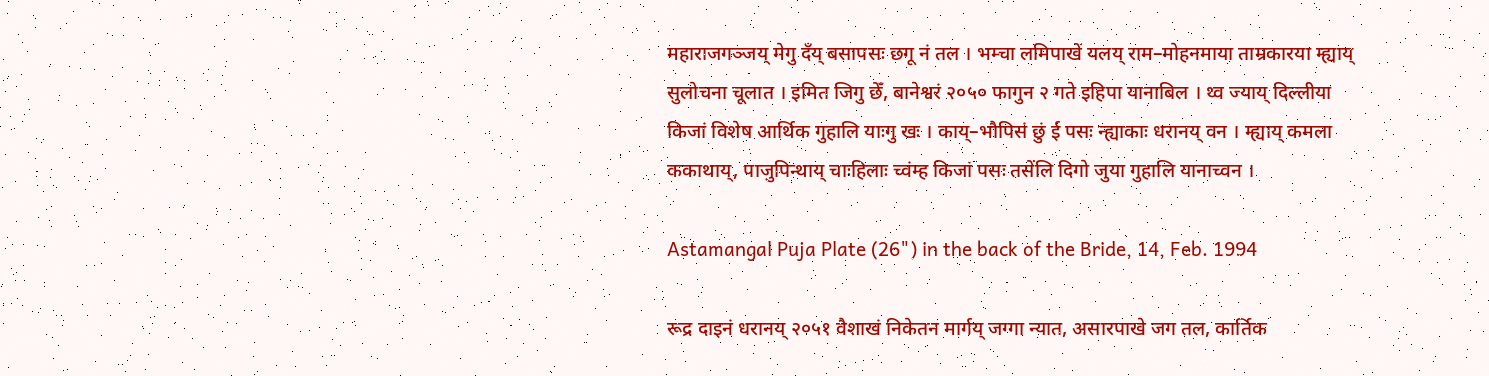महाराजगञ्जय् मेगु दँय् बसापसः छगू नं तल । भम्चा लमिपाखें यलय् राम–मोहनमाया ताम्रकारया म्ह्याय् सुलोचना चूलात । इमित जिगु छेँ, बानेश्वरं २०५० फागुन २ गते इहिपा यानाबिल । थ्व ज्याय् दिल्लीया किजां विशेष आर्थिक गुहालि याःगु खः । काय्–भौपिसं छुं ई पसः न्ह्याकाः धरानय् वन । म्ह्याय् कमला ककाथाय्, पाजुपिन्थाय् चाःहिलाः च्वंम्ह किजां पसः तसेंलि दिगो जुया गुहालि यानाच्वन ।

Astamangal Puja Plate (26") in the back of the Bride, 14, Feb. 1994

रूद्र दाइनं धरानय् २०५१ वैशाखं निकेतन मार्गय् जग्गा न्यात, असारपाखे जग तल, कार्तिक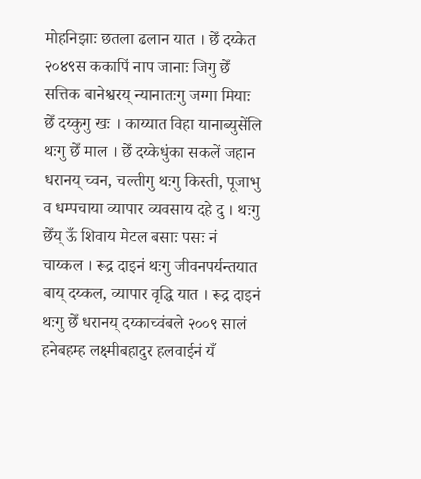मोहनिझाः छतला ढलान यात । छेँ दय्केत २०४९स ककापिं नाप जानाः जिगु छेँ सत्तिक बानेश्वरय् न्यानातःगु जग्गा मियाः छेँ दय्कुगु खः । काय्यात विहा यानाब्युसेंलि थःगु छेँ माल । छेँ दय्केधुंका सकलें जहान धरानय् च्वन, चल्तीगु थःगु किस्ती, पूजाभु व धम्पचाया व्यापार व्यवसाय दहे दु । थःगु छेँय् ऊँ शिवाय मेटल बसाः पसः नं चाय्कल । रूद्र दाइनं थःगु जीवनपर्यन्तयात बाय् दय्कल, व्यापार वृद्धि यात । रूद्र दाइनं थःगु छेँ धरानय् दय्काच्वंबले २००९ सालं हनेबहम्ह लक्ष्मीबहादुर हलवाईनं यँ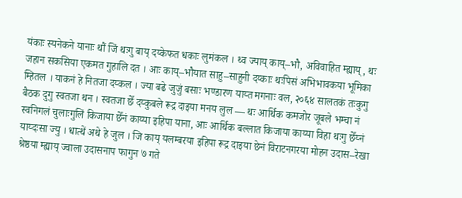यंकाः स्यनेकने यानाः थौं जिं थःगु बाय् दय्केफत धकाः लुमंकल । थ्व ज्याय् काय्–भौ, अविवाहित म्ह्याय्, थः जहान सकसिया एकमत गुहालि दत । आः काय्–भौयात साहु–साहुनी दय्काः थःपिसं अभिभावकया भूमिका म्हितल । याकनं हे नितजा दय्कल । ज्या बढे जुजुं बसाः भण्डारण याय्त मगनाः वल, २०६४ सालतकं तःकुगु बैठक दुगु स्वतजा थन । स्वतजा छेँ दय्कुबले रूद्र दाइया मनय लुल — थः आर्थिक कमजोर जूबले भम्चा नं स्वनिगलं चुलाःगुलिं किजाया छेँनं काय्या इहिपा याना, आः आर्थिक बल्लात किजाया काय्या विहा थःगु छेँय्नं याय्दःसा ज्यु । धात्थें अथे हे जुल । जि काय् यलम्बरया इहिपा रूद्र दाइया छेनं विराटनगरया मोहन उदास–रेखा श्रेष्ठया म्ह्याय् ज्वाला उदासनाप फागुन ७ गते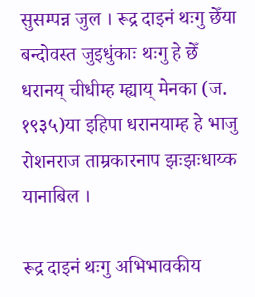सुसम्पन्न जुल । रूद्र दाइनं थःगु छेँया बन्दोवस्त जुइधुंकाः थःगु हे छेँ धरानय् चीधीम्ह म्ह्याय् मेनका (ज. १९३५)या इहिपा धरानयाम्ह हे भाजु रोशनराज ताम्रकारनाप झःझःधाय्क यानाबिल ।

रूद्र दाइनं थःगु अभिभावकीय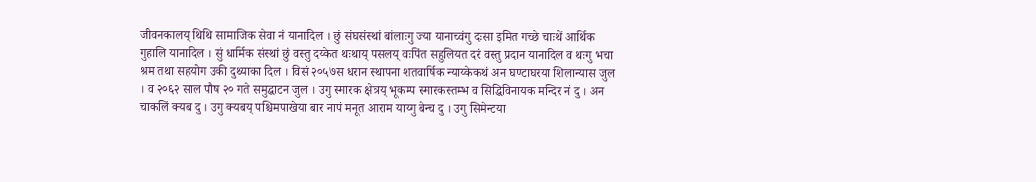जीवनकालय् थिथि सामाजिक सेवा नं यानादिल । छुं संघसंस्थां बांलाःगु ज्या यानाच्वंगु दःसा इमित गच्छे चाःथें आर्थिक गुहालि यानादिल । सुं धार्मिक संस्थां छुं वस्तु दय्केत थःथाय् पसलय् वःपिंत सहुलियत दरं वस्तु प्रदान यानादिल व थःगु भचा श्रम तथा सहयोग उकी दुथ्याका दिल । विसं २०५७स धरान स्थापना शतवार्षिक न्याय्केकथं अन घण्टाघरया शिलान्यास जुल । व २०६२ साल पौष २० गते समुद्घाटन जुल । उगु स्मारक क्षेत्रय् भूकम्प स्मारकस्तम्भ व सिद्धिविनायक मन्दिर नं दु । अन चाकलिं क्यब दु । उगु क्यबय् पश्चिमपाखेया बार नापं मनूत आराम याय्गु बेन्च दु । उगु सिमेन्टया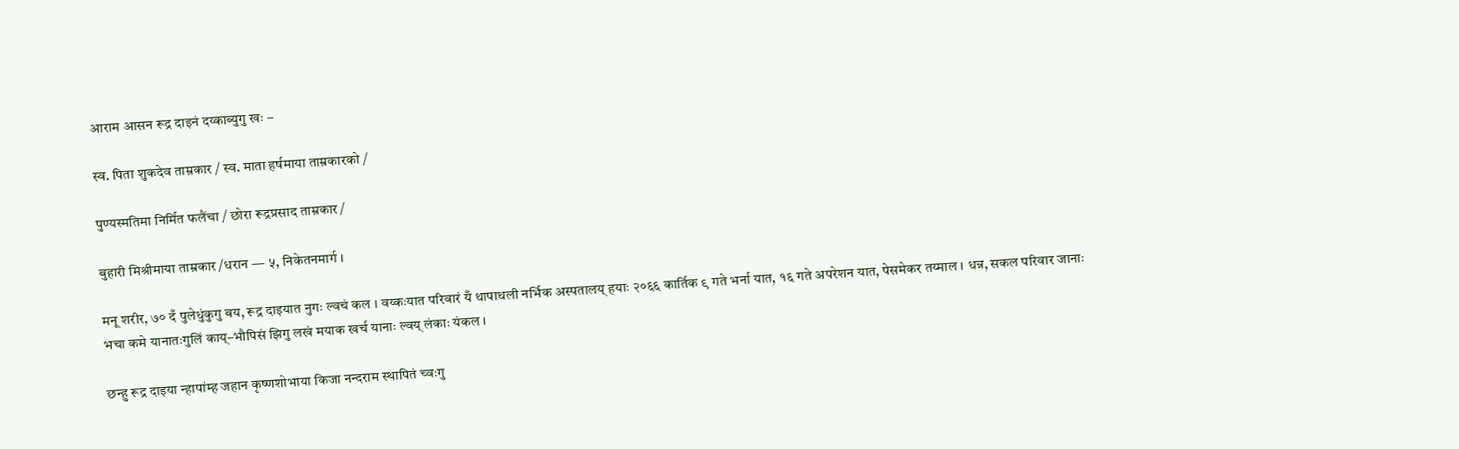आराम आसन रूद्र दाइनं दय्काब्युगु खः –

स्व. पिता शुकदेव ताम्रकार / स्व. माता हर्षमाया ताम्रकारको /

पुण्यस्मतिमा निर्मित फलैंचा / छोरा रूद्रप्रसाद ताम्रकार /

बुहारी मिश्रीमाया ताम्रकार /धरान — ५, निकेतनमार्ग ।

मनू शरीर, ७० दँ पुलेधुंकुगु बय, रूद्र दाइयात नुगः ल्वचं कल । वय्कःयात परिवारं यँ थापाथली नर्भिक अस्पतालय् हयाः २०६६ कार्तिक ९ गते भर्ना यात, १६ गते अपरेशन यात, पेसमेकर तय्माल । धन्न, सकल परिवार जानाः भचा कमे यानातःगुलिं काय्–भौपिसं झिगु लखं मयाक खर्च यानाः ल्वय् लंकाः यंकल ।

छन्हु रूद्र दाइया न्हापांम्ह जहान कृष्णशोभाया किजा नन्दराम स्थापितं च्वःगु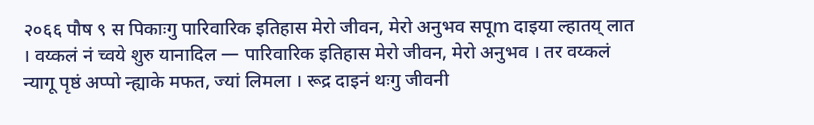२०६६ पौष ९ स पिकाःगु पारिवारिक इतिहास मेरो जीवन, मेरो अनुभव सपूm दाइया ल्हातय् लात । वय्कलं नं च्वये शुरु यानादिल — पारिवारिक इतिहास मेरो जीवन, मेरो अनुभव । तर वय्कलं न्यागू पृष्ठं अप्पो न्ह्याके मफत, ज्यां लिमला । रूद्र दाइनं थःगु जीवनी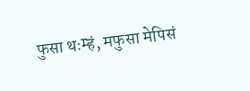फुसा थःम्हं, मफुसा मेपिसं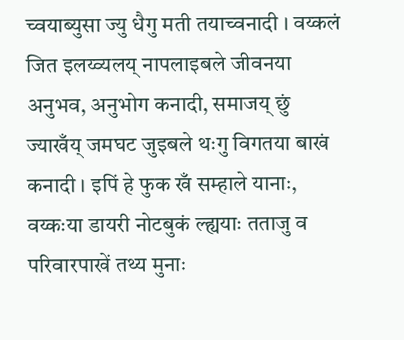च्वयाब्युसा ज्यु धैगु मती तयाच्वनादी । वय्कलं जित इलय्व्यलय् नापलाइबले जीवनया अनुभव, अनुभोग कनादी, समाजय् छुं ज्याखँय् जमघट जुइबले थःगु विगतया बाखं कनादी । इपिं हे फुक खँ सम्हाले यानाः, वय्कःया डायरी नोटबुकं ल्ह्ययाः तताजु व परिवारपाखें तथ्य मुनाः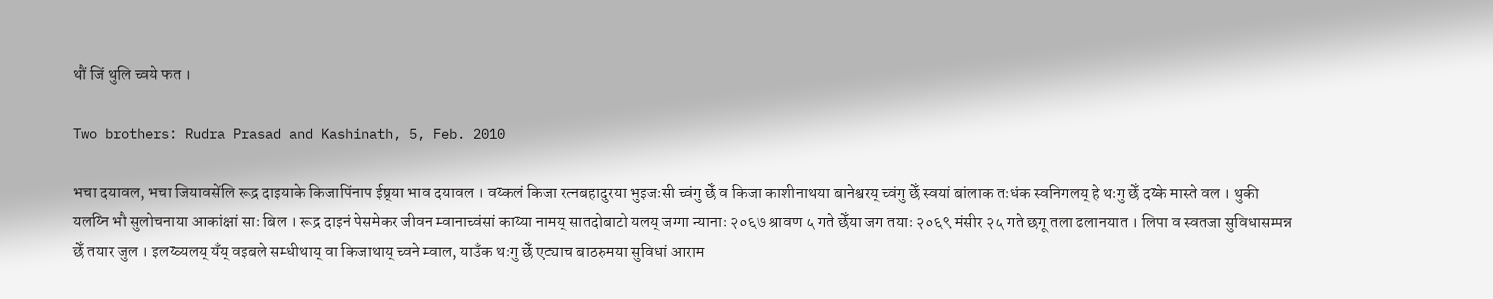थौं जिं थुलि च्वये फत ।

Two brothers: Rudra Prasad and Kashinath, 5, Feb. 2010

भचा दयावल, भचा जियावसेंलि रूद्र दाइयाके किजापिंनाप ईष्र्या भाव दयावल । वय्कलं किजा रत्नबहादुरया भुइजःसी च्वंगु छेँ व किजा काशीनाथया बानेश्वरय् च्वंगु छेँ स्वयां बांलाक तःधंक स्वनिगलय् हे थःगु छेँ दय्के मास्ते वल । थुकी यलय्नि भौ सुलोचनाया आकांक्षां साः बिल । रूद्र दाइनं पेसमेकर जीवन म्वानाच्वंसां काय्या नामय् सातदोबाटो यलय् जग्गा न्यानाः २०६७ श्रावण ५ गते छेँया जग तयाः २०६९ मंसीर २५ गते छगू तला ढलानयात । लिपा व स्वतजा सुविधासम्पन्न छेँ तयार जुल । इलय्व्यलय् यँय् वइबले सम्धीथाय् वा किजाथाय् च्वने म्वाल, याउँक थःगु छेँ एट्याच बाठरुमया सुविधां आराम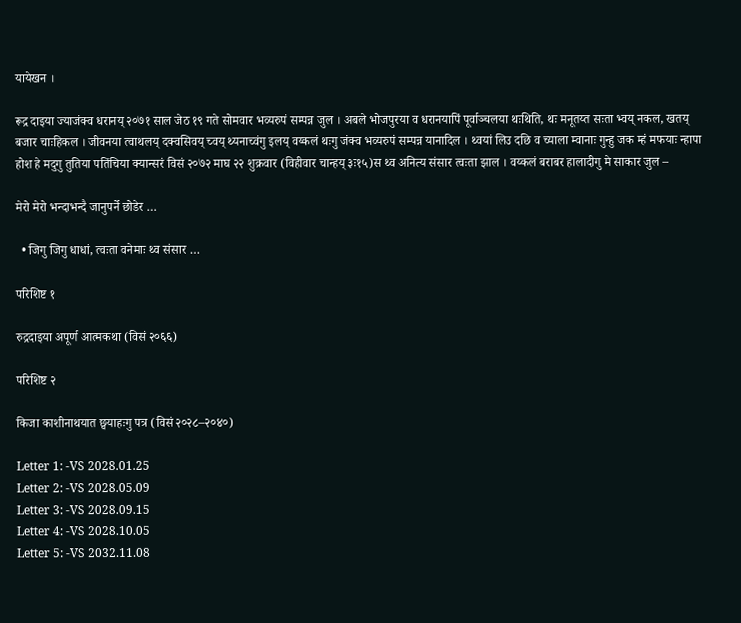यायेखन ।

रूद्र दाइया ज्याजंक्व धरानय् २०७१ साल जेठ १९ गते सोमवार भव्यरुपं सम्पन्न जुल । अबले भोजपुरया व धरानयापिं पूर्वाञ्चलया थःथिति, थः मनूतय्त सःता भ्वय् नकल, खतय् बजार चाःहिकल । जीवनया त्वाथलय् दक्वसिवय् च्वय् थ्यनाच्वंगु इलय् वय्कलं थःगु जंक्व भव्यरुपं सम्पन्न यानादिल । थ्वयां लिउ दछि व च्याला म्वानाः गुन्हु जक म्हं मफयाः न्हापा होश हे मदुगु तुतिया पतिंचिया क्यान्सरं विसं २०७२ माघ २२ शुक्रवार (विहीवार चान्हय् ३ः१५)स थ्व अनित्य संसार त्वःता झाल । वय्कलं बराबर हालादीगु मे साकार जुल –

मेरो मेरो भन्दाभन्दै जानुपर्ने छोडेर …

  • जिगु जिगु धाधां, त्वःता वनेमाः थ्व संसार …

परिशिष्ट १

रुद्रदाइया अपूर्ण आत्मकथा (विसं २०६६)

परिशिष्ट २

किजा काशीनाथयात छ्वयाहःगु पत्र (विसं २०२८–२०४०)

Letter 1: -VS 2028.01.25
Letter 2: -VS 2028.05.09
Letter 3: -VS 2028.09.15
Letter 4: -VS 2028.10.05
Letter 5: -VS 2032.11.08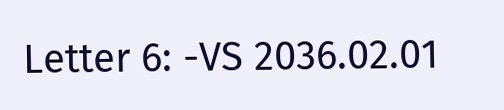Letter 6: -VS 2036.02.01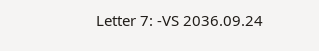Letter 7: -VS 2036.09.24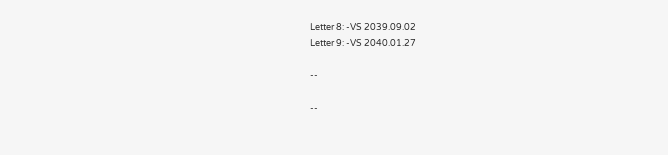Letter 8: -VS 2039.09.02
Letter 9: -VS 2040.01.27

--

--